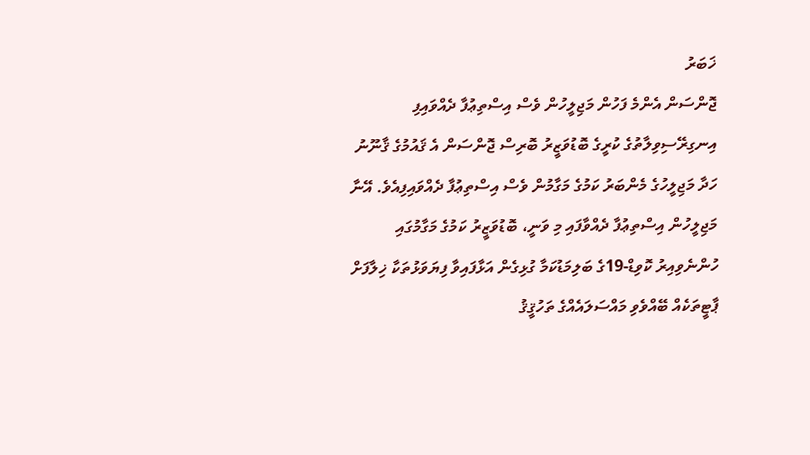ޚަބަރު
ޖޮންސަން އެންމެ ފަހުން މަޖިލީހުން ވެސް އިސްތިޢުފާ ދެއްވައިފި
އިނގިރޭސިވިލާތުގެ ކުރީގެ ބޮޑުވަޒީރު ބޮރިސް ޖޮންސަން އެ ޤައުމުގެ ޤާނޫނު ހަދާ މަޖިލީހުގެ މެންބަރު ކަމުގެ މަގާމުން ވެސް އިސްތިޢުފާ ދެއްވައިފިއެވެ. އޭނާ މަޖިލީހުން އިސްތިޢުފާ ދެއްވާފައި މި ވަނީ، ބޮޑުވަޒީރު ކަމުގެ މަގާމުގައި ހުންނެވިއިރު ކޮވިޑް-19ގެ ބަލިމަޑުކަމާ ގުޅިގެން އަޅާފައިވާ ފިޔަވަޅުތަކާ ޚިލާފަށް ޕާޓީތަކެއް ބޭއްވެވި މައްސަލައެއްގެ ތަހުޤީޤު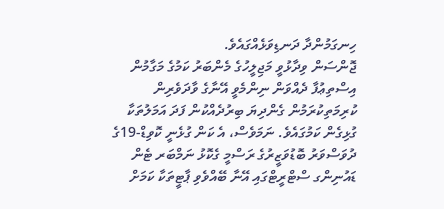ހިނގަމުންދާ ދަނޑިވަޅެއްގައެވެ.
ޖޮންސަން ވިދާޅުވީ މަޖިލީހުގެ މެންބަރު ކަމުގެ މަގާމުން އިސްތިޢުފާ ދެއްވަން ނިންމެވީ އޭނާގެ ވާދަވެރިން ކުރިމަތިކުރަމުން ގެންދިޔަ ބިރުދެއްކުން ފަދަ އަމަލުތަކާ ގުޅިގެން ކަމުގައެވެ. ނަމަވެސް، އެ ކަން ގުޅެނީ ކޮވިޑް-19ގެ ދުވަސްވަރު ބޮޑުވަޒީރުގެ ރަސްމީ ގެކޮޅު ނަމްބަރ ޓެން ޑައުނިންގ ސްޓްރީޓްގައި އޭނާ ބޭއްވެވި ޕާޓީތަކާ ކަމަށް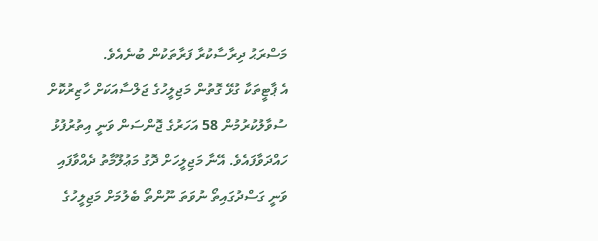މަސްރަޙު ދިރާސާކުރާ ފަރާތަކުން ބުނެއެވެ.
އެ ޕާޓީތަކާ ގުޅޭ ގޮތުން މަޖިލީހުގެ ޖަލްސާއަކަށް ހާޒިރުކޮށް ސުވާލުކުރުމުން 58 އަހަރުގެ ޖޮންސަން ވަނީ އިތުރުފުޅު ހައްދަވާފައެވެ. އޭނާ މަޖިލީހަށް ދޮގު މަޢުލޫމާތު ދެއްވާފައި ވަނީ ގަސްދުގައިތޯ ނުވަތަ ނޫންތޯ ބެލުމަށް މަޖިލީހުގެ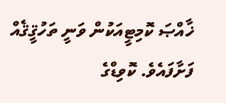ޚާއްޞަ ކޮމިޓީއަކުން ވަނީ ތަހުޤީޤެއް ފަށާފައެވެ. ކޮވިޑްގެ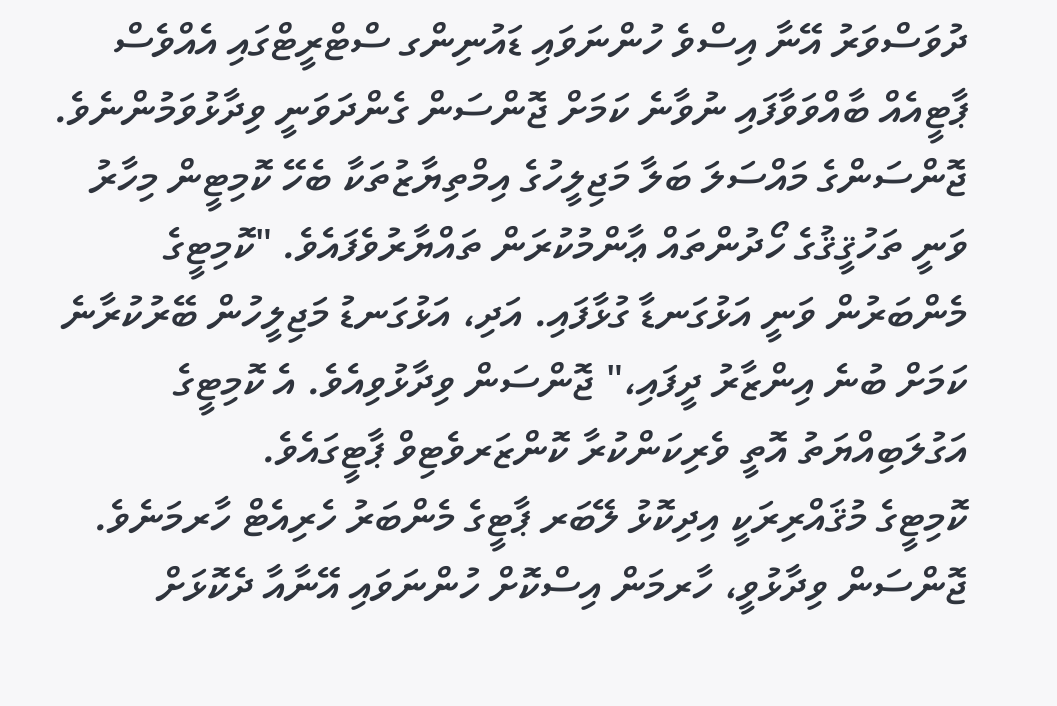ދުވަސްވަރު އޭނާ އިސްވެ ހުންނަވައި ޑައުނިންގ ސްޓްރީޓްގައި އެއްވެސް ޕާޓީއެއް ބާއްވަވާފައި ނުވާނެ ކަމަށް ޖޮންސަން ގެންދަވަނީ ވިދާޅުވަމުންނެވެ.
ޖޮންސަންގެ މައްސަލަ ބަލާ މަޖިލީހުގެ އިމްތިޔާޒުތަކާ ބެހޭ ކޮމިޓީން މިހާރު ވަނީ ތަހުޤީޤުގެ ހޯދުންތައް ޢާންމުކުރަން ތައްޔާރުވެފައެވެ. "ކޮމިޓީގެ މެންބަރުން ވަނީ އަޅުގަނޑާ ގުޅާފައި. އަދި، އަޅުގަނޑު މަޖިލީހުން ބޭރުކުރާނެ ކަމަށް ބުނެ އިންޒާރު ދީފައި،" ޖޮންސަން ވިދާޅުވިއެވެ. އެ ކޮމިޓީގެ އަގުލަބިއްޔަތު އޮތީ ވެރިކަންކުރާ ކޮންޒަރވެޓިވް ޕާޓީގައެވެ.
ކޮމިޓީގެ މުޤައްރިރަކީ އިދިކޮޅު ލޭބަރ ޕާޓީގެ މެންބަރު ހެރިއެޓް ހާރމަނެވެ. ޖޮންސަން ވިދާޅުވީ، ހާރމަން އިސްކޮށް ހުންނަވައި އޭނާއާ ދެކޮޅަށް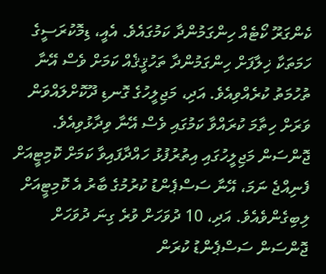ކެންގަރޫ ކޯޓެއް ހިންގަމުންދާ ކަމުގައެވެ. އެއީ، ޑިމޮކުރަސީގެ ހަމަތަކާ ޚިލާފަށް ހިންގަމުންދާ ތަހުޤީޤެއް ކަމަށް ވެސް އޭނާ ތުހުމަތު ކުރެއްވިއެވެ. އަދި، މަޖިލީހުގެ ގޮނޑި ދޫކޮށްލައްވަން ވަރަށް ހިތާމަ ކުރައްވާ ކަމުގައި ވެސް އޭނާ ވިދާޅުވިއެވެ.
ޖޮންސަން މަޖިލީހުގައި އިތުރުފުޅު ހައްދާފައިވާ ކަމަށް ކޮމިޓީއަށް ފެނިއްޖެ ނަމަ، އޭނާ ސަސްޕެންޑު ކުރުމުގެ ބާރު އެ ކޮމިޓީއަށް ލިބިގެންވެއެވެ. އަދި، 10 ދުވަހަށް ވުރެ ގިނަ ދުވަހަށް ޖޮންސަން ސަސްޕެންޑު ކުރަން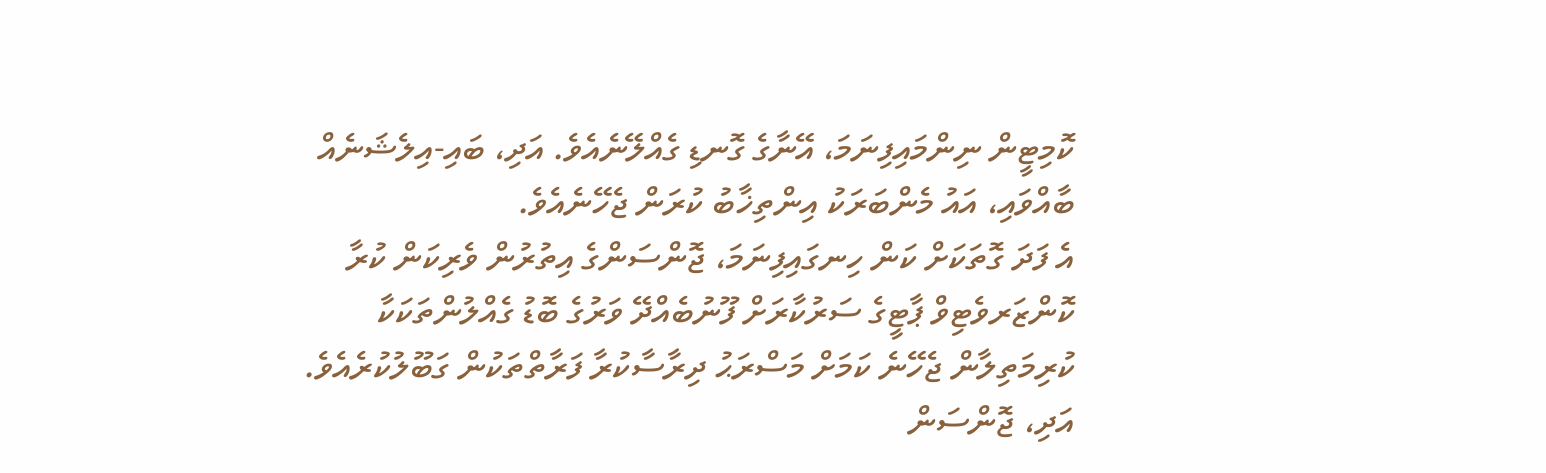ކޮމިޓީން ނިންމައިފިނަމަ، އޭނާގެ ގޮނޑި ގެއްލޭނެއެވެ. އަދި، ބައި-އިލެޝަނެއް ބާއްވައި، އައު މެންބަރަކު އިންތިޚާބު ކުރަން ޖެހޭނެއެވެ.
އެ ފަދަ ގޮތަކަށް ކަން ހިނގައިފިނަމަ، ޖޮންސަންގެ އިތުރުން ވެރިކަން ކުރާ ކޮންޒަރވެޓިވް ޕާޓީގެ ސަރުކާރަށް ފޫނުބެއްދޭ ވަރުގެ ބޮޑު ގެއްލުންތަކަކާ ކުރިމަތިލާން ޖެހޭނެ ކަމަށް މަސްރަޙު ދިރާސާކުރާ ފަރާތްތަކުން ގަބޫލުކުރެއެވެ. އަދި، ޖޮންސަން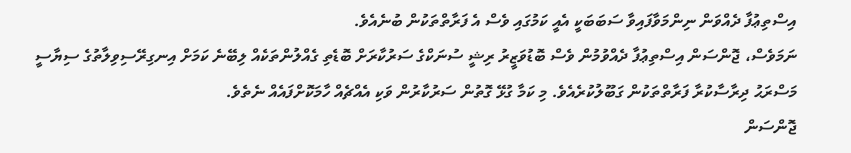އިސްތިޢުފާ ދެއްވަން ނިންމަވާފައިވާ ސަބަބަކީ އެއީ ކަމުގައި ވެސް އެ ފަރާތްތަކުން ބުނެއެވެ.
ނަމަވެސް، ޖޮންސަން އިސްތިޢުފާ ދެއްވުމުން ވެސް ބޮޑުވަޒީރު ރިޝީ ސުނަކްގެ ސަރުކާރަށް ބޮޑެތި ގެއްލުންތަކެއް ލިބޭނެ ކަމަށް އިނގިރޭސިވިލާތުގެ ސިޔާސީ މަސްރަޙު ދިރާސާކުރާ ފަރާތްތަކުން ގަބޫލުކުރެއެވެ. މި ކަމާ ގުޅޭ ގޮތުން ސަރުކާރުން ވަކި އެއްޗެއް ހާމަކޮށްފައެއް ނެތެވެ.
ޖޮންސަން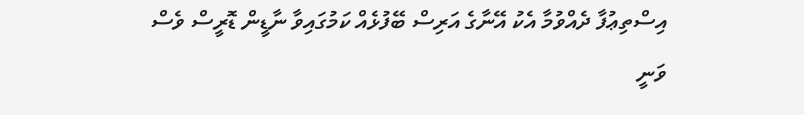އިސްތިޢުފާ ދެއްވުމާ އެކު އޭނާގެ އަރިސް ބޭފުޅެއް ކަމުގައިވާ ނާޑީން ޑޮރީސް ވެސް ވަނީ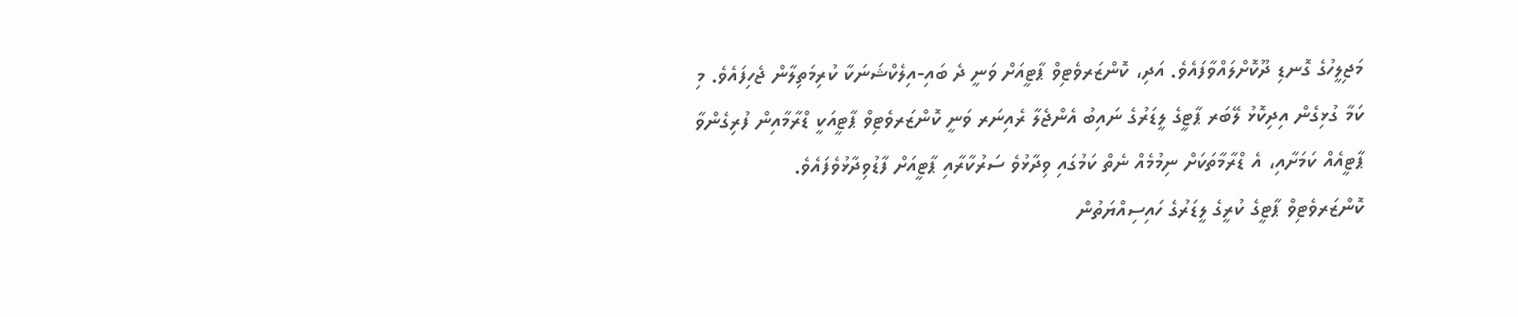މަޖިލީހުގެ ގޮނޑި ދޫކޮށްލައްވާފައެވެ. އަދި، ކޮންޒަރވެޓިވް ޕާޓީއަށް ވަނީ ދެ ބައި-އިލެކްޝަނަކާ ކުރިމަތިލާން ޖެހިފައެވެ. މި ކަމާ ގުޅިގެން އިދިކޮޅު ލޭބަރ ޕާޓީގެ ލީޑަރުގެ ނައިބު އެންޖެލާ ރެއިނަރ ވަނީ ކޮންޒަރވެޓިވް ޕާޓީއަކީ ޑްރާމާއިން ފުރިގެންވާ ޕާޓީއެއް ކަމަށާއި، އެ ޑްރާމާތަކަށް ނިމުމެއް ނެތް ކަމުގައި ވިދާޅުވެ ސަރުކާރާއި ޕާޓީއަށް ފާޑުވިދާޅުވެފައެވެ.
ކޮންޒަރވެޓިވް ޕާޓީގެ ކުރީގެ ލީޑަރުގެ ހައިސިއްޔަތުން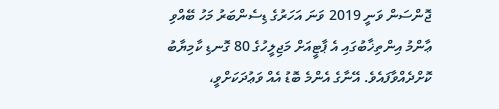ޖޮންސަން ވަނީ 2019 ވަނަ އަހަރުގެ ޑިސެންބަރު މަހު ބޭއްވި ޢާންމު އިންތިޚާބުގައި އެ ޕާޓީއަށް މަޖިލީހުގެ 80 ގޮނޑި ކާމިޔާބު ކޮށްދެއްވާފައެވެ. އޭނާގެ އެންމެ ބޮޑު އެއް ވަޢުދަކަށްވީ،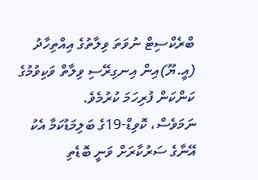ބްރެކްސިޓް ނުވަތަ ވިލާތުގެ އިއްތިހާދު (އީ.ޔޫ)އިން އިނގިރޭސި ވިލާތް ވަކިވުމުގެ ކަންކަން ފުރިހަމަ ކުރުމެވެ.
ނަމަވެސް، ކޮވިޑް-19ގެ ބަލިމަޑުކަމާ އެކު އޭނާގެ ސަރުކާރަށް ވަނީ ބޮޑެތި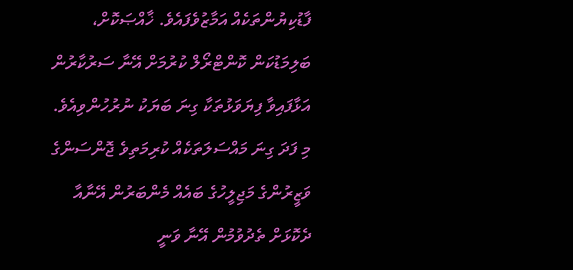ފާޑުކިޔުންތަކެއް އަމާޒުވެފައެވެ. ޚާއްޞަކޮށް، ބަލިމަޑުކަން ކޮންޓްރޯލް ކުރުމަށް އޭނާ ސަރުކާރުން އަޅާފައިވާ ފިޔަވަޅުތަކާ ގިނަ ބަޔަކު ނުރުހުންވިއެވެ. މި ފަދަ ގިނަ މައްސަލަތަކެއް ކުރިމަތިވެ ޖޮންސަންގެ ވަޒީރުންގެ މަޖިލީހުގެ ބައެއް މެންބަރުން އޭނާއާ ދެކޮޅަށް ތެދުވުމުން އޭނާ ވަނީ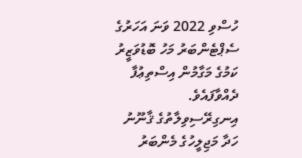ހުސްވި 2022 ވަނަ އަހަރުގެ ސެޕްޓެންބަރު މަހު ބޮޑުވަޒީރު ކަމުގެ މަގާމުން އިސްތިޢުފާ ދެއްވާފައެވެ.
އިނގިރޭސިވިލާތުގެ ޤާނޫނު ހަދާ މަޖިލީހުގެ މެންބަރު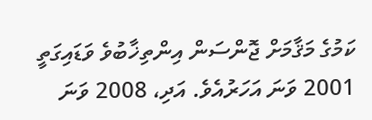ކަމުގެ މަޤާމަށް ޖޮންސަން އިންތިޚާބުވެ ވަޑައިގަތީ 2001 ވަނަ އަހަރުއެވެ. އަދި، 2008 ވަނަ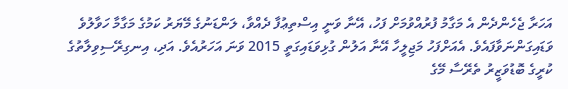އަހަރާ ޖެހެންދެން އެ މަގާމު ފުރުއްވުމަށް ފަހު، އޭނާ ވަނީ އިސްތިޢުފާ ދެއްވާ، ލަންޑަނުގެ މޭޔަރު ކަމުގެ މަގާމާ ހަވާލުވެ ވަޑައިގަންނަވާފައެވެ. އެއަށްފަހު މަޖިލީހާ އޭނާ އަލުން ގުޅިވަޑައިގަތީ 2015 ވަނަ އަހަރުއެވެ. އަދި، އިނގިރޭސިވިލާތުގެ ކުރީގެ ބޮޑުވަޒީރު ތެރޭސާ މޭގެ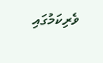ވެރިކަމުގައި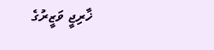ޚާރިޖީ ވަޒީރުގެ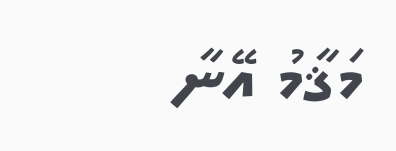މަޤާމު އޭނާ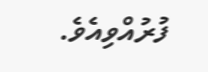ފުރުއްވިއެވެ.